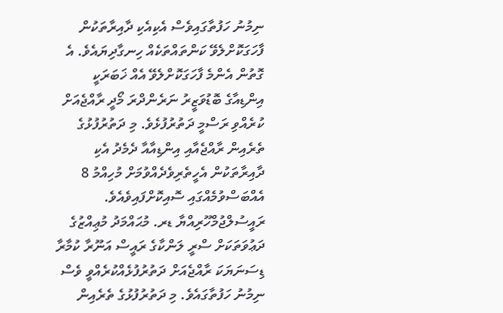ނިމުނު ހަފުތާގައިވެސް އެކިއެކި ދާއިރާތަކުން ފާހަގަކޮށްލެވޭ ކަންތައްތަކެއް ހިނގާދިޔައެވެ. އެ ގޮތުން އެންމެ ފާހަގަކޮށްލެވޭ އެއް ޚަބަރަކީ އިންޑިއާގެ ބޮޑުވަޒީރު ނަރެންދްރަ މޯދީ ރާއްޖެއަށް ކުރެއްވި ރަސްމީ ދަތުރުފުޅެވެ. މި ދަތުރުފުޅުގެ ތެރެއިން ރާއްޖެއާއި އިންޑިއާއާ ދެމެދު އެކި ދާއިރާތަކުން އެހީތެރިވެދެއްވުމަށް މުހިއްމު 8 އެއްބަސްވުމެއްގައި ސޮއިކޮށްފައިވެއެވެ.
ރައީސުލްޖުމްހޫރިއްޔާ ޑރ. މުޙައްމަދު މުޢިއްޒުގެ ދަޢުވަތަކަށް ސްރީ ލަންކާގެ ރައީސް އަނޫރާ ކުމާރާ ޑިސަނަޔަކަ ރާއްޖެއަށް ދަތުރުފުޅެއްކުރެއްވީ ވެސް ނިމުނު ހަފުތާގައެވެ. މި ދަތުރުފުޅުގެ ތެރެއިން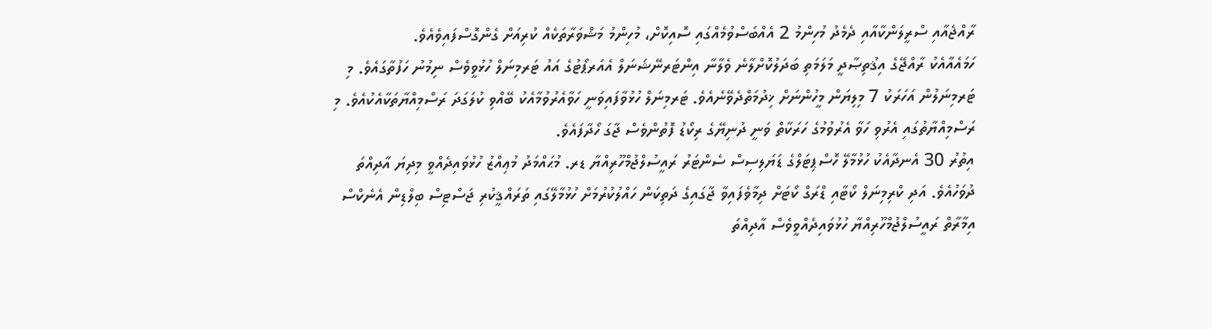ރާއްޖެއާއި ސްރީލަންކާއާއި ދެމެދު މުހިންމު 2 އެއްބަސްވުމެއްގައި ސޮއިކޮށް، މުހިންމު މަޝްވަރާތަކެއް ކުރިއަށް ގެންގޮސްފައިވެއެވެ.
ހަމައެއާއެކު ރާއްޖޭގެ އިޤުތިޞާދީ މަލަމަތި ބަދަލުކޮށްލާނެ ވެލާނާ އިންޓަރނޭޝަނަލް އެއަރޕޯޓުގެ އައު ޓަރމިނަލް ހުޅުވީވެސް ނިމުނު ހަފުތާގައެވެ. މި ޓަރމިނަލުން އަހަރަކު 7 މިލިޔަން މީހުންނަށް ޚިދުމަތްދެވޭނެއެވެ. ޓަރމިނަލް ހުޅުވާފައިވަނީ ހަވާއެރުވުމާއެކު ބޭއްވި ކުލަގަދަ ރަސްމިއްޔާތަކާއެކުއެވެ. މި ރަސްމިއްޔާތުގައި އެރުވި ހަވާ އެރުވުމުގެ ހަރަކާތް ވަނީ ދުނިޔޭގެ ރިކޯޑު ފޮތުންވެސް ޖާގަ ހޯދާފައެވެ.
އިތުރު 30 އެނދާއެކު ހުޅުމާލޭ ހޮސްޕިޓަލްގެ ޑަޔަލިސިސް ސެންޓަރު ރައީސުލްޖުމްހޫރިއްޔާ ޑރ. މުޙައްމަދު މުޢިއްޒު ހުޅުވައިދެއްވީ މިދިޔަ އާދިއްތަ ދުވަހުއެވެ. އަދި ކްރިމިނަލް ކޯޓާއި ޑްރަގް ކޯޓަށް ދިމާވެފައިވާ ޖާގައިގެ ދަތިކަން ހައްލުކުރުމަށް ހުޅުމާލޭގައި ތަރައްޤީކުރި ޖަސްޓިސް ބިލްޑިން އެނެކްސް އިމާރާތް ރައީސުލްޖުމްހޫރިއްޔާ ހުޅުވައިދެއްވީވެސް އާދިއްތަ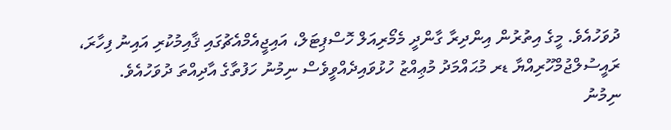ދުވަހުއެވެ. މީގެ އިތުރުން އިންދިރާ ގާންދީ މެމޯރިއަލް ހޮސްޕިޓަލް، އައިޖީއެމްއެޗުގައި ޤާއިމުކުރި އައިނު ފިހާރަ، ރައީސުލްޖުމްހޫރިއްޔާ ޑރ މުޙައްމަދު މުޢިއްޒު ހުޅުވައިދެއްވީވެސް ނިމުނު ހަފުތާގެ އާދިއްތަ ދުވަހުއެވެ.
ނިމުނު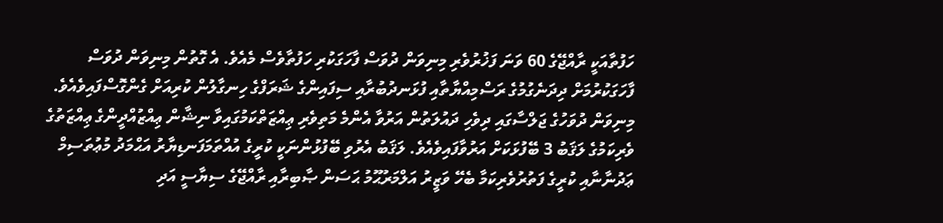ހަފުތާއަކީ ރާއްޖޭގެ 60 ވަނަ ފަޚުރުވެރި މިނިވަން ދުވަސް ފާހަގަކުރި ހަފުތާވެސް މެއެވެ. އެ ގޮތުން މިނިވަން ދުވަސް ފާހަގަކުރުމަށް ދިދަނެގުމުގެ ރަސްމިއްޔާތާއި ފުޅަނދުބުރާއި ސިފައިންގެ ޝަރަފްގެ ހިނގާލުން ކުރިއަށް ގެންގޮސްފައިވެއެވެ.
މިނިވަން ދުވަހުގެ ޖަލްސާގައި ދިވެހި ދައުލަތުން އަރުވާ އެންމެ މަތިވެރި ޢިއްޒަތްކަމުގައިވާ ނިޝާން ޢިއްޒުއްދީންގެ ޢިއްޒަތުގެ ވެރިކަމުގެ ލަޤަބު 3 ބޭފުޅަކަށް އަރުވާފައިވެއެވެ. ލަޤަބު އެރުވި ބޭފުޅުންނަކީ ކުރީގެ އުއްތަމަފަނޑިޔާރު އަޙްމަދު މުޢުތަސިމް ޢަދުނާނާއި ކުރީގެ ފަތުރުވެރިކަމާ ބެހޭ ވަޒީރު އަލްމަރުޙޫމު ޙަސަން ޞާބިރާއި ރާއްޖޭގެ ސިޔާސީ އަދި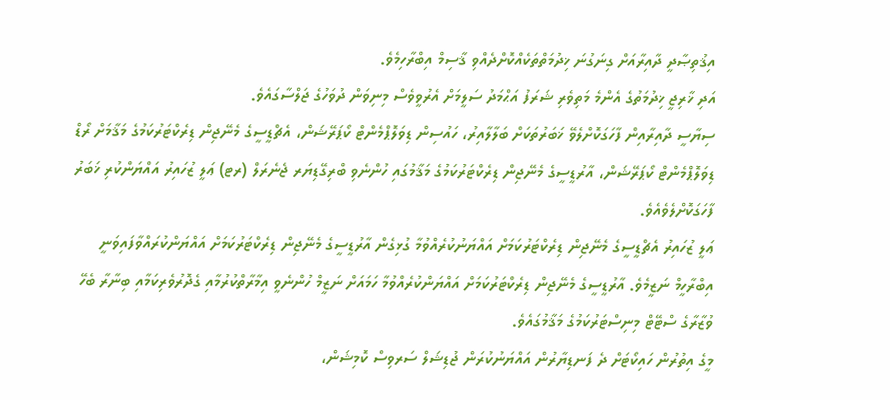އިޤުތިޞާދީ ދާއިރާއަށް ގިނަގުނަ ޚިދުމަތްތަކެއްކޮށްދެއްވި ޤާސިމް އިބްރާހިމެވެ.
އަދި ޚާރިޖީ ޚިދުމަތުގެ އެންމެ މަތިވެރި ޝަރަފު އަޙްމަދު ސަލީމަށް އެރުވީވެސް މިނިވަން ދުވަހުގެ ޖަލްސާގައެވެ.
ސިޔާސީ ދާއިރާއިން ފާހަގަކޮށްލެވޭ ޚަބަރުތަކަށް ބަލާލާއިރު، ހައުސިން ޑިވަލޮޕްމެންޓް ކޯޕަރޭޝަން، އެޗްޑީސީގެ މެނޭޖިން ޑިރެކްޓަރުކަމުގެ މަޤާމަށް ރޯޑް ޑިވަލޮޕްމެންޓް ކޯޕަރޭޝަން، އާރުޑީސީގެ މެނޭޖިން ޑިރެކްޓަރުކަމުގެ މަޤާމުގައި ހުންނެވި ބްރިގޭޑިޔަރ ޖެނެރަލް (ރޓ) ޢަލީ ޒުހައިރު އައްޔަންކުރި ޚަބަރު ފާހަގަކޮށްލެވެއެވެ.
ޢަލީ ޒުހައިރު އެޗްޑީސީގެ މެނޭޖިން ޑިރެކްޓަރުކަމަށް އައްޔަނުކުރެއްވުމާ ގުޅިގެން އާރުޑީސީގެ މެނޭޖިން ޑިރެކްޓަރުކަމަށް އައްޔަންކުރައްވާފައިވަނީ އިބްރާހީމް ނަޒީމެވެ. އާރުޑީސީގެ މެނޭޖިން ޑިރެކްޓަރުކަމަށް އައްޔަންކުރެއްވުމާ ހަމައަށް ނަޒީމް ހުންނެވީ އިމާރާތްކުރުމާއި ގެދޮރުވެރިކަމާއި ބިނާރާ ބެހޭ ވުޒާރާގެ ސްޓޭޓް މިނިސްޓަރުކަމުގެ މަޤާމުގައެވެ.
މީގެ އިތުރުން ހައިކޯޓަށް ދެ ފަނޑިޔާރުން އައްޔަނުކުރަން ޖުޑިޝަލް ސަރވިސް ކޮމިޝަން،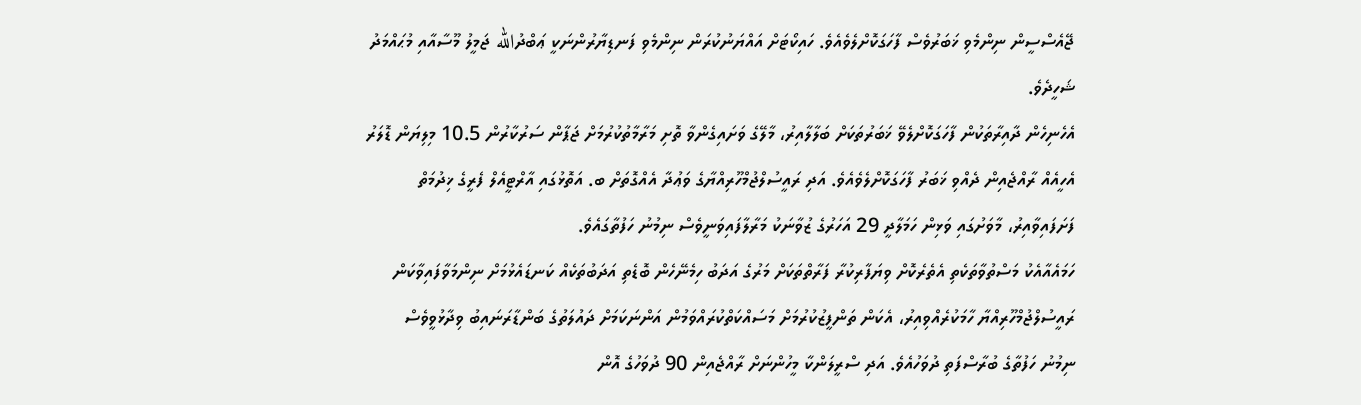ޖޭއެސްސީން ނިންމެވި ޚަބަރުވެސް ފާހަގަކޮށްލެވެއެވެ. ހައިކޯޓަށް އައްޔަނުކުރަން ނިންމެވި ފަނޑިޔާރުންނަކީ ޢަބްދުالله ޖަމީލު މޫސާއާއި މުޙައްމަދު ޝަހީދެވެ.
އެހެނިހެން ދާއިރާތަކުން ފާހަގަކޮށްލެވޭ ޚަބަރުތަކަށް ބަލާލާއިރު، މާލޭގެ ވަށައިގެންވާ ތޮށި މަރާމާތުކުރުމަށް ޖަޕާން ސަރުކާރުން 10.5 މިލިޔަން ޑޮލަރު އެހީއެއް ރާއްޖެއިން ދެއްވި ޚަބަރު ފާހަގަކޮށްލެވެއެވެ. އަދި ރައީސުލްޖުމްހޫރިއްޔާގެ ވަޢުދާ އެއްގޮތަށް ބ. އަތޮޅުގައި އާރްޓީއެލް ފެރީގެ ޚިދުމަތް ފަށަފައިވާއިރު، މާވަށުގައި ވަޅިން ހަމަލާދީ 29 އަހަރުގެ ޒުވާނަކު މަރާލާފައިވަނީވެސް ނިމުނު ހަފުތާގައެވެ.
ހަމައެއާއެކު މަސްތުވާތަކެތި އެތެރެކޮށް ވިޔަފާރިކުރާ ފަރާތްތަކަށް މަރުގެ އަދަބު ހިމެނޭހެން ބޮޑެތި އަދަބުތަކެއް ކަނޑައެޅުމަށް ނިންމަވާފައިވާކަން ރައީސުލްޖުމްހޫރިއްޔާ ހާމަކުރެއްވިއިރު، އެކަން ތަންފީޒުކުރުމަށް މަސައްކަތްކުރައްވަމުން އަންނަކަމަށް ދައުލަތުގެ ބަންޑާރަނައިބު ވިދާޅުވީވެސް ނިމުނު ހަފުތާގެ ބުރާސްފަތި ދުވަހުއެވެ. އަދި ސްރީލަންކާ މީހުންނަށް ރާއްޖެއިން 90 ދުވަހުގެ އޮން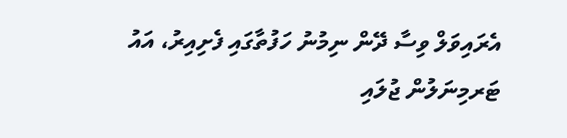އެރައިވަލް ވިސާ ދޭން ނިމުނު ހަފުތާގައި ފެށިއިރު، އައު ޓަރމިނަލުން ޖުލައި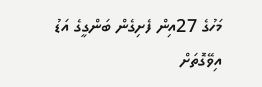މަހުގެ 27އިން ފެށިގެން ބަންގީގެ އަޑު އިވޭގޮތަށް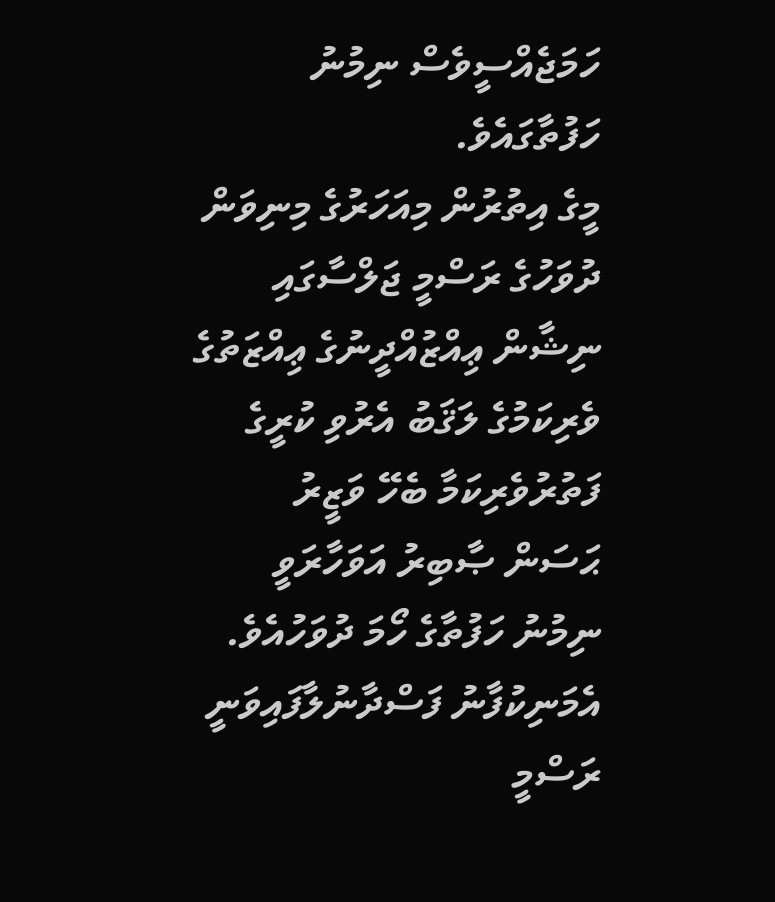ހަމަޖެއްސީވެސް ނިމުނު ހަފުތާގައެވެ.
މީގެ އިތުރުން މިއަހަރުގެ މިނިވަން ދުވަހުގެ ރަސްމީ ޖަލްސާގައި ނިޝާން ޢިއްޒުއްދީނުގެ ޢިއްޒަތުގެ ވެރިކަމުގެ ލަޤަބު އެރުވި ކުރީގެ ފަތުރުވެރިކަމާ ބެހޭ ވަޒީރު ޙަސަން ޞާބިރު އަވަހާރަވީ ނިމުނު ހަފުތާގެ ހޯމަ ދުވަހުއެވެ. އެމަނިކުފާނު ފަސްދާނުލާފައިވަނީ ރަސްމީ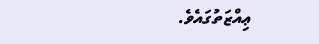ޢިއްޒަތުގައެވެ.